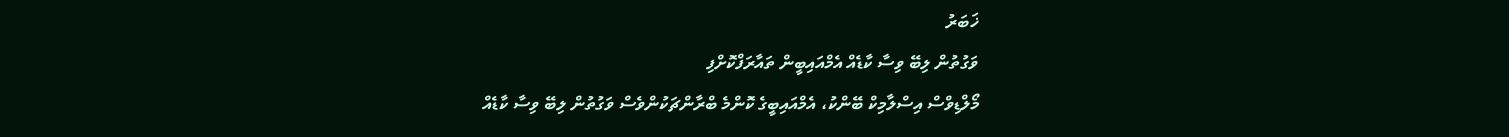ޚަބަރު
ވަގުތުން ލިބޭ ވިސާ ކާޑެއް އެމްއައިބީން ތައާރަފްކޮށްފި
މޯލްޑިވްސް އިސްލާމިކް ބޭންކު، އެމްއައިބީގެ ކޮންމެ ބްރާންޗަކުންވެސް ވަގުތުން ލިބޭ ވިސާ ކާޑެއް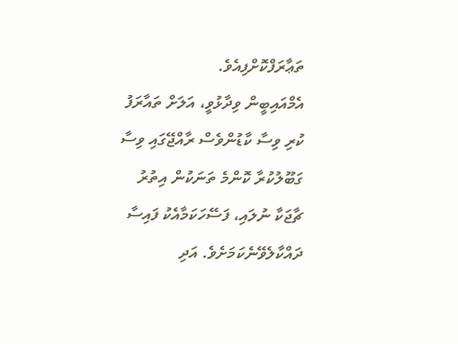ތަޢާރަފްކޮށްފިއެވެ.
އެމްއައިބީން ވިދާޅުވީ، އަލަށް ތައާރަފު ކުރި ވިސާ ކާޑުންވެސް ރާއްޖޭގައި ވިސާ ގަބޫލުކުރާ ކޮންމެ ތަނަކުން އިތުރު ޗާޖަކާ ނުލައި، ފަސޭހަކަމާއެކު ފައިސާ ދައްކާލެވޭނެކަމަށެވެ. އަދި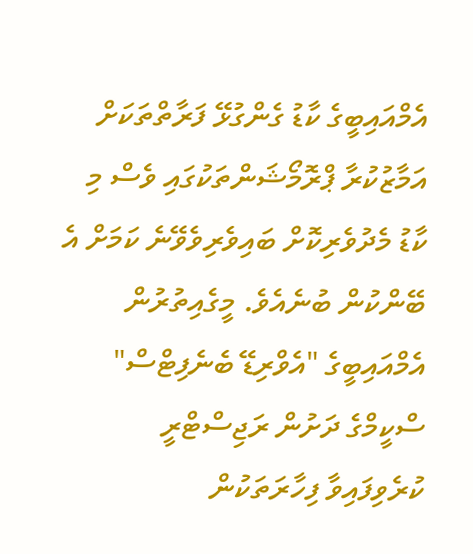އެމްއައިބީގެ ކާޑު ގެންގުޅޭ ފަރާތްތަކަށް އަމާޒުކުރާ ޕްރޮމޯޝަންތަކުގައި ވެސް މި ކާޑު މެދުވެރިކޮށް ބައިވެރިވެވޭނެ ކަމަށް އެ ބޭންކުން ބުނެއެވެ. މީގެއިތުރުން އެމްއައިބީގެ "އެވްރިޑޭ ބެނެފިޓްސް" ސްކީމްގެ ދަށުން ރަޖިސްޓްރީ ކުރެވިފައިވާ ފިހާރަތަކުން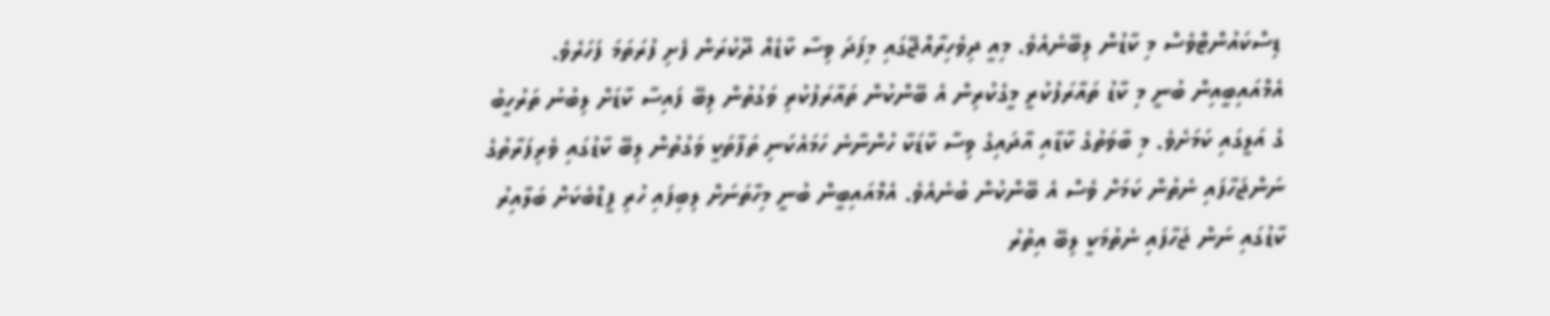ޑިސްކައުންޓްވެސް މި ކާޑުން ލިބޭނެއެވެ. މިއީ ދިވެހިރާއްޖޭގައި މިފަދަ ވިސާ ކާޑެއް ދޫކުރަން ފެށި ފުރަތަމަ ފަހަރެވެ.
އެމްއައިބީއިން ބުނީ މި ކާޑު ތައާރަފުކުރީ މީގެކުރިން އެ ބޭންކުން ތައާރަފުކުރި ވަގުތުން ލިބޭ ފައިސާ ކާޑަށް ލިބުނު ތަރުހީބު ގެ އަލީގައި ކަމަށެވެ. މި ބާވަތުގެ ކާޑާއި އާދައިގެ ވިސާ ކާޑަކާ ހުންނާނެ ހަމައެކަނި ތަފާތަކީ ވަގުތުން ލިބޭ ކާޑުގައި ވެރިފަރާތުގެ ނަންޖަހާފައި ނެތުން ކަމަށް ވެސް އެ ބޭންކުން ބުނެއެވެ. އެމްއައިބީން ބުނީ މިހާތަނަށް ލިބިފައި ހުރި ފީޑްބެކަށް ބަލާއިރު ކާޑުގައި ނަން ޖަހާފައި ނެތުމަކީ ލިބޭ އިތުރު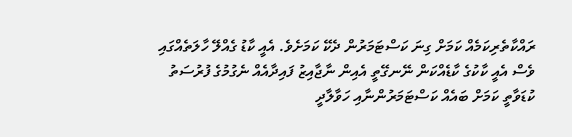ރައްކާތެރިކަމެއް ކަމަށް ގިނަ ކަސްޓަމަރުން ދެކޭ ކަމަށެވެ. އެއީ ކާޑު ގެއްލޭ ހާލަތެއްގައި ވެސް އެއީ ކާކުގެ ކާޑެއްކަން ނޭނގޭތީ އެއިން ނާޖާއިޒު ފައިދާއެއް ނެގުމުގެ ފުރުސަތު ކުޑަވާތީ ކަމަށް ބައެއް ކަސްޓަމަރުންނާއި ހަވާލާދީ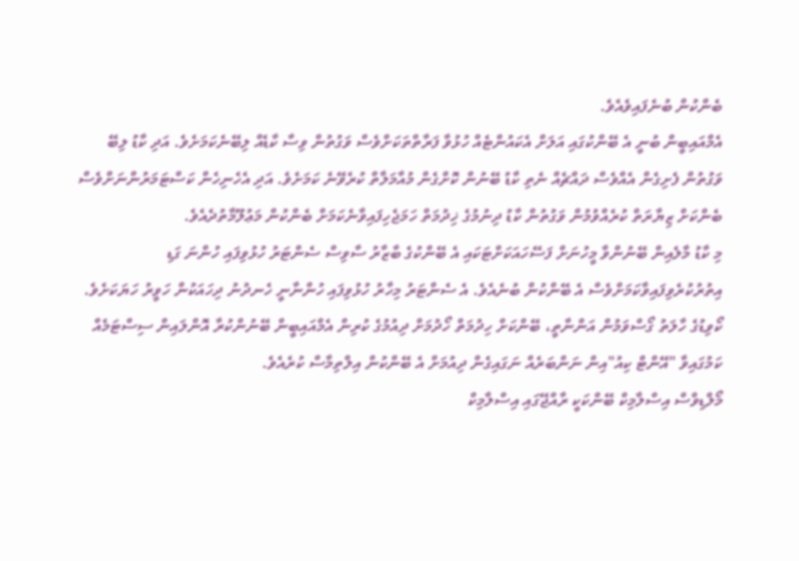ބެންކުން ބުނެފައިވެއެވެ.
އެމްއައިބީން ބުނީ އެ ބޭންކުގައި އަލަށް އެކައުންޓެއް ހުޅުވާ ފަރާތްތަކަށްވެސް ވަގުތުން ވިސާ ކާޑެއް ލިބޭނެކަމަށެވެ. އަދި ކާޑު ލިބޭ ވަގުތުން ފެށިގެން އެއްވެސް ދައްޗެއް ނެތި ކާޑު ބޭނުން ކޮށްގެން މުއާމަލާތް ކުރެވޭނެ ކަމަށެވެ. އަދި އެހެނިހެން ކަސްޓަމަރުންނަށްވެސް ބެންކަށް ޒިޔާރަތް ކުރެއްވުމުން ވަގުތުން ކާޑު ދިނުމުގެ ޚިދުމަތް ހަމަޖެހިފައިވާނެކަމަށް ބެންކުން މަޢުލޫމާތުދެއެވެ.
މި ކާޑު މާލެއިން ބޭނުންވާ މީހުނަށް ފަސޭހައަކަށްޓަކައި އެ ބޭންކުގެ ބާޒާރު ސާވިސް ސެންޓަރު ހުޅުވިފައި ހުންނަ ގަޑި އިތުރުކުރެވިފައިވާކަމަށްވެސް އެ ބޭންކުން ބުނެއެވެ. އެ ސެންޓަރު މިހާރު ހުޅުވިފައި ހުންނާނީ ހެނދުނު ދިހައަކުން ހަވީރު ހަޔަކަށެވެ.
ކޯވިޑުގެ ހާލަތު ގޯސްވަމުން އަންނާތީ، ބޭންކަށް ހިދުމަތް ހޯދުމަށް ދިއުމުގެ ކުރިން އެމްއައިބީން ބޭނުންކުރާ އޮންލައިން ސިސްޓަމެއް ކަމުގައިވާ "އޭންޓް ކިއު"އިން ނަންބަރެއް ނަގައިގެން ދިއުމަށް އެ ބޭންކުން އިލްތިމާސް ކުރެއެވެ.
މޯލްޑިވްސް އިސްލާމިކް ބޭންކަކީ ރާއްޖޭގައި އިސްލާމިކް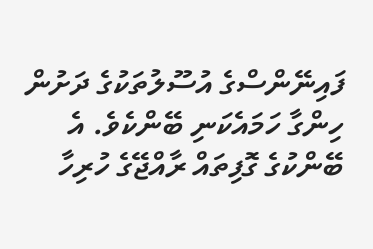ފައިނޭންސްގެ އުސޫލުތަކުގެ ދަށުން ހިންގާ ހަމައެކަނި ބޭންކެވެ. އެ ބޭންކުގެ ގޮފިތައް ރާއްޖޭގެ ހުރިހާ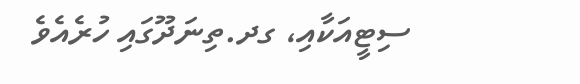ސިޓީއަކާއި، ގދ.ތިނަދޫގައި ހުރެއެވެ